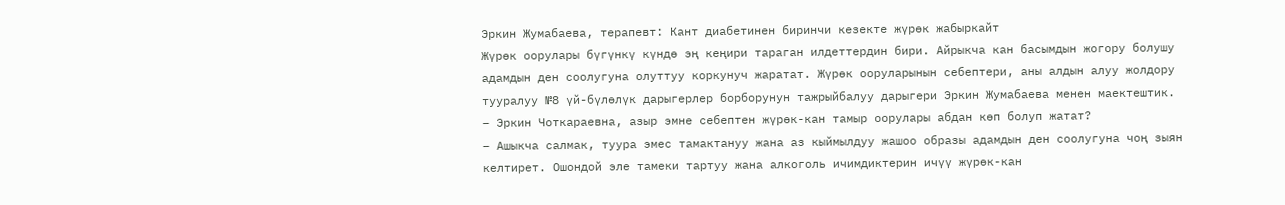Эркин Жумабаева, терапевт: Кант диабетинен биринчи кезекте жүрөк жабыркайт
Жүрөк оорулары бүгүнкү күндө эң кеңири тараган илдеттердин бири. Айрыкча кан басымдын жогору болушу адамдын ден соолугуна олуттуу коркунуч жаратат. Жүрөк ооруларынын себептери, аны алдын алуу жолдору тууралуу №8 үй-бүлөлүк дарыгерлер борборунун тажрыйбалуу дарыгери Эркин Жумабаева менен маектештик.
– Эркин Чоткараевна, азыр эмне себептен жүрөк-кан тамыр оорулары абдан көп болуп жатат?
– Ашыкча салмак, туура эмес тамактануу жана аз кыймылдуу жашоо образы адамдын ден соолугуна чоң зыян келтирет. Ошондой эле тамеки тартуу жана алкоголь ичимдиктерин ичүү жүрөк-кан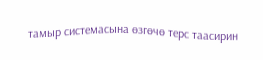тамыр системасына өзгөчө терс таасирин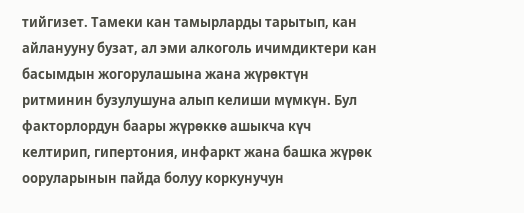тийгизет. Тамеки кан тамырларды тарытып, кан айланууну бузат, ал эми алкоголь ичимдиктери кан басымдын жогорулашына жана жүрөктүн ритминин бузулушуна алып келиши мүмкүн. Бул факторлордун баары жүрөккө ашыкча күч келтирип, гипертония, инфаркт жана башка жүрөк ооруларынын пайда болуу коркунучун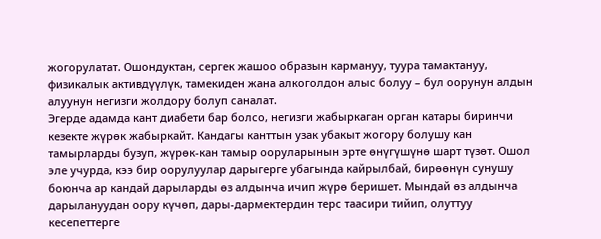жогорулатат. Ошондуктан, сергек жашоо образын кармануу, туура тамактануу, физикалык активдүүлүк, тамекиден жана алкоголдон алыс болуу – бул оорунун алдын алуунун негизги жолдору болуп саналат.
Эгерде адамда кант диабети бар болсо, негизги жабыркаган орган катары биринчи кезекте жүрөк жабыркайт. Кандагы канттын узак убакыт жогору болушу кан тамырларды бузуп, жүрөк-кан тамыр ооруларынын эрте өнүгүшүнө шарт түзөт. Ошол эле учурда, кээ бир оорулуулар дарыгерге убагында кайрылбай, бирөөнүн сунушу боюнча ар кандай дарыларды өз алдынча ичип жүрө беришет. Мындай өз алдынча дарылануудан оору күчөп, дары-дармектердин терс таасири тийип, олуттуу кесепеттерге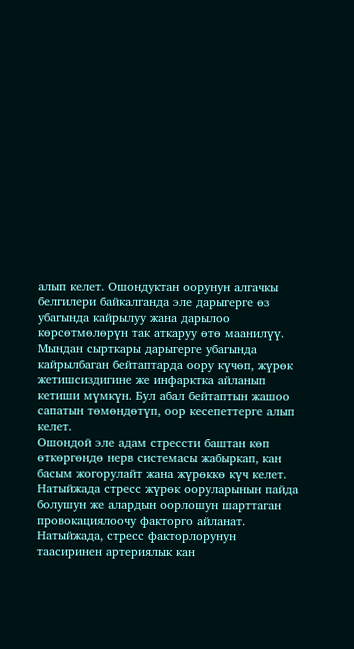алып келет. Ошондуктан оорунун алгачкы белгилери байкалганда эле дарыгерге өз убагында кайрылуу жана дарылоо көрсөтмөлөрүн так аткаруу өтө маанилүү. Мындан сырткары дарыгерге убагында кайрылбаган бейтаптарда оору күчөп, жүрөк жетишсиздигине же инфарктка айланып кетиши мүмкүн. Бул абал бейтаптын жашоо сапатын төмөндөтүп, оор кесепеттерге алып келет.
Ошондой эле адам стрессти баштан көп өткөргөндө нерв системасы жабыркап, кан басым жогорулайт жана жүрөккө күч келет. Натыйжада стресс жүрөк ооруларынын пайда болушун же алардын оорлошун шарттаган провокациялоочу факторго айланат. Натыйжада, стресс факторлорунун таасиринен артериялык кан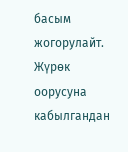басым жогорулайт.
Жүрөк оорусуна кабылгандан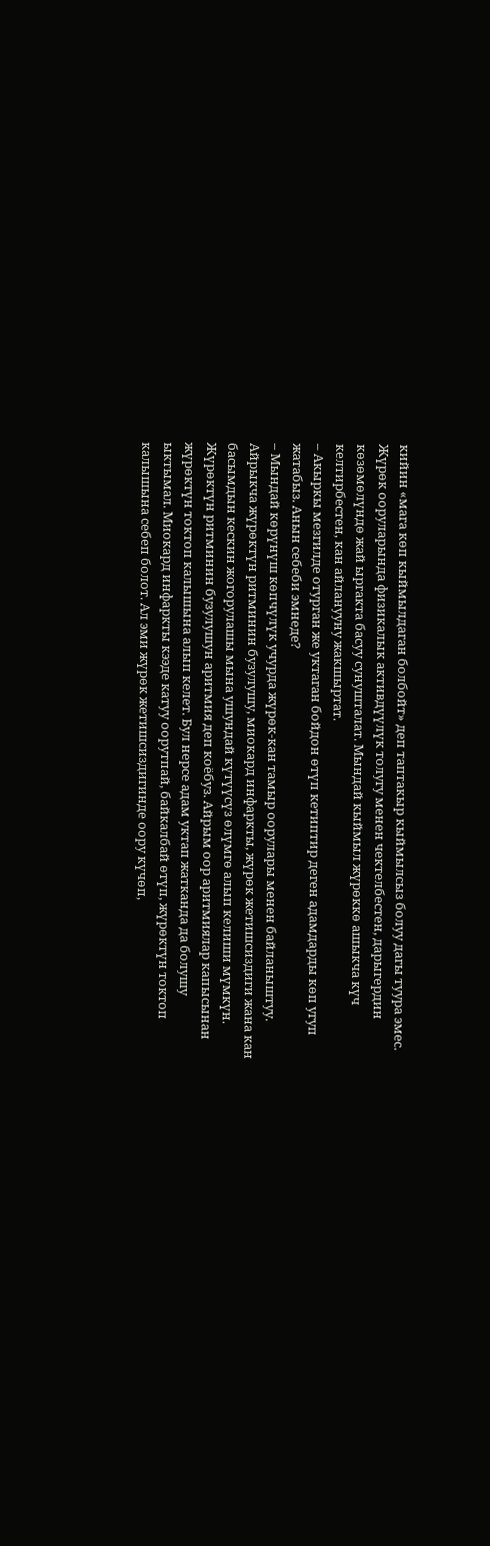кийин «мага көп кыймылдаган болбойт» деп таптакыр кыймылсыз болуу дагы туура эмес. Жүрөк ооруларында физикалык активдүүлүк толугу менен чектелбестен, дарыгердин көзөмөлүндө жай ыргакта басуу сунушталат. Мындай кыймыл жүрөккө ашыкча күч келтирбестен, кан айланууну жакшыртат.
– Акыркы мезгилде отурган же уктаган бойдон өтүп кетиптир деген адамдарды көп угуп жатабыз. Анын себеби эмнеде?
– Мындай көрүнүш көпчүлүк учурда жүрөк-кан тамыр оорулары менен байланыштуу. Айрыкча жүрөктүн ритминин бузулушу, миокард инфаркты, жүрөк жетишсиздиги жана кан басымдын кескин жогорулашы мына ушундай күтүүсүз өлүмгө алып келиши мүмкүн. Жүрөктүн ритминин бузулушун аритмия деп коёбуз. Айрым оор аритмиялар капысынан жүрөктүн токтоп калышына алып келет. Бул нерсе адам уктап жатканда да болушу ыктымал. Миокард инфаркты кээде катуу оорутпай, байкалбай өтүп, жүрөктүн токтоп калышына себеп болот. Ал эми жүрөк жетишсиздигинде оору күчөп,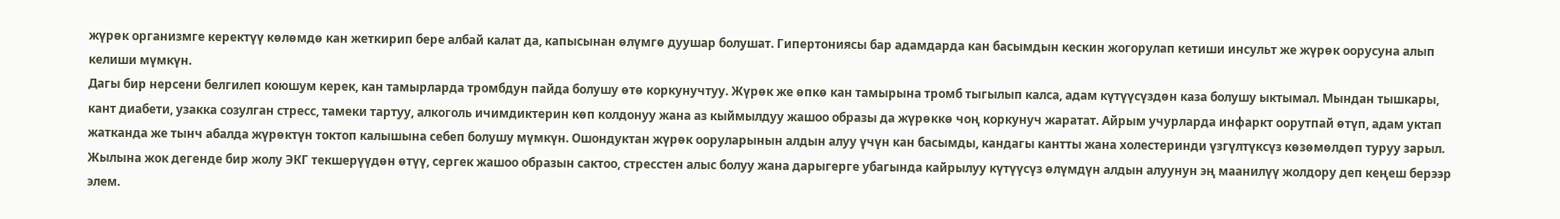жүрөк организмге керектүү көлөмдө кан жеткирип бере албай калат да, капысынан өлүмгө дуушар болушат. Гипертониясы бар адамдарда кан басымдын кескин жогорулап кетиши инсульт же жүрөк оорусуна алып келиши мүмкүн.
Дагы бир нерсени белгилеп коюшум керек, кан тамырларда тромбдун пайда болушу өтө коркунучтуу. Жүрөк же өпкө кан тамырына тромб тыгылып калса, адам күтүүсүздөн каза болушу ыктымал. Мындан тышкары, кант диабети, узакка созулган стресс, тамеки тартуу, алкоголь ичимдиктерин көп колдонуу жана аз кыймылдуу жашоо образы да жүрөккө чоң коркунуч жаратат. Айрым учурларда инфаркт оорутпай өтүп, адам уктап жатканда же тынч абалда жүрөктүн токтоп калышына себеп болушу мүмкүн. Ошондуктан жүрөк ооруларынын алдын алуу үчүн кан басымды, кандагы кантты жана холестеринди үзгүлтүксүз көзөмөлдөп туруу зарыл. Жылына жок дегенде бир жолу ЭКГ текшерүүдөн өтүү, сергек жашоо образын сактоо, стресстен алыс болуу жана дарыгерге убагында кайрылуу күтүүсүз өлүмдүн алдын алуунун эң маанилүү жолдору деп кеңеш берээр элем.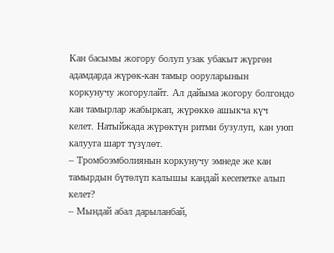Кан басымы жогору болуп узак убакыт жүргөн адамдарда жүрөк-кан тамыр ооруларынын коркунучу жогорулайт. Ал дайыма жогору болгондо кан тамырлар жабыркап, жүрөккө ашыкча күч келет. Натыйжада жүрөктүн ритми бузулуп, кан уюп калууга шарт түзүлөт.
– Тромбоэмболиянын коркунучу эмнеде же кан тамырдын бүтөлүп калышы кандай кесепетке алып келет?
– Мындай абал дарыланбай,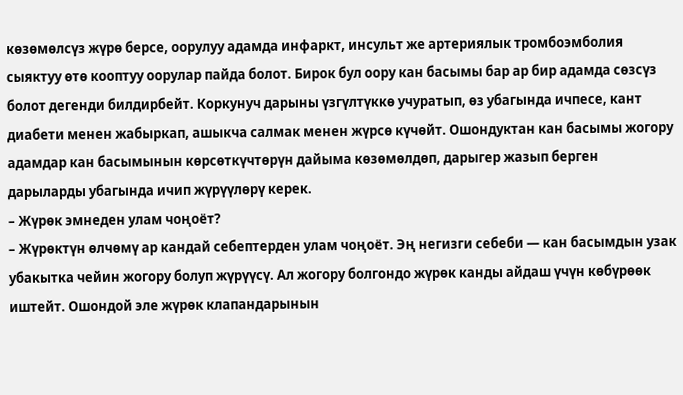көзөмөлсүз жүрө берсе, оорулуу адамда инфаркт, инсульт же артериялык тромбоэмболия сыяктуу өтө кооптуу оорулар пайда болот. Бирок бул оору кан басымы бар ар бир адамда сөзсүз болот дегенди билдирбейт. Коркунуч дарыны үзгүлтүккө учуратып, өз убагында ичпесе, кант диабети менен жабыркап, ашыкча салмак менен жүрсө күчөйт. Ошондуктан кан басымы жогору адамдар кан басымынын көрсөткүчтөрүн дайыма көзөмөлдөп, дарыгер жазып берген дарыларды убагында ичип жүрүүлөрү керек.
– Жүрөк эмнеден улам чоңоёт?
– Жүрөктүн өлчөмү ар кандай себептерден улам чоңоёт. Эң негизги себеби — кан басымдын узак убакытка чейин жогору болуп жүрүүсү. Ал жогору болгондо жүрөк канды айдаш үчүн көбүрөөк иштейт. Ошондой эле жүрөк клапандарынын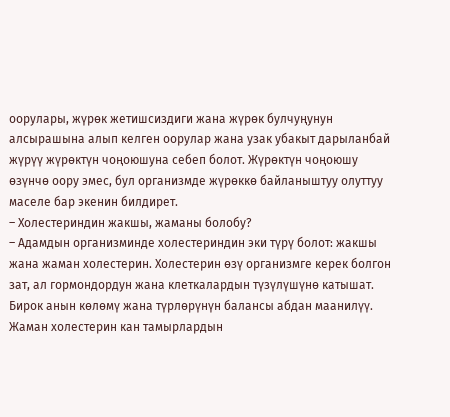оорулары, жүрөк жетишсиздиги жана жүрөк булчуңунун алсырашына алып келген оорулар жана узак убакыт дарыланбай жүрүү жүрөктүн чоңоюшуна себеп болот. Жүрөктүн чоңоюшу өзүнчө оору эмес, бул организмде жүрөккө байланыштуу олуттуу маселе бар экенин билдирет.
– Холестериндин жакшы, жаманы болобу?
– Адамдын организминде холестериндин эки түрү болот: жакшы жана жаман холестерин. Холестерин өзү организмге керек болгон зат, ал гормондордун жана клеткалардын түзүлүшүнө катышат. Бирок анын көлөмү жана түрлөрүнүн балансы абдан маанилүү. Жаман холестерин кан тамырлардын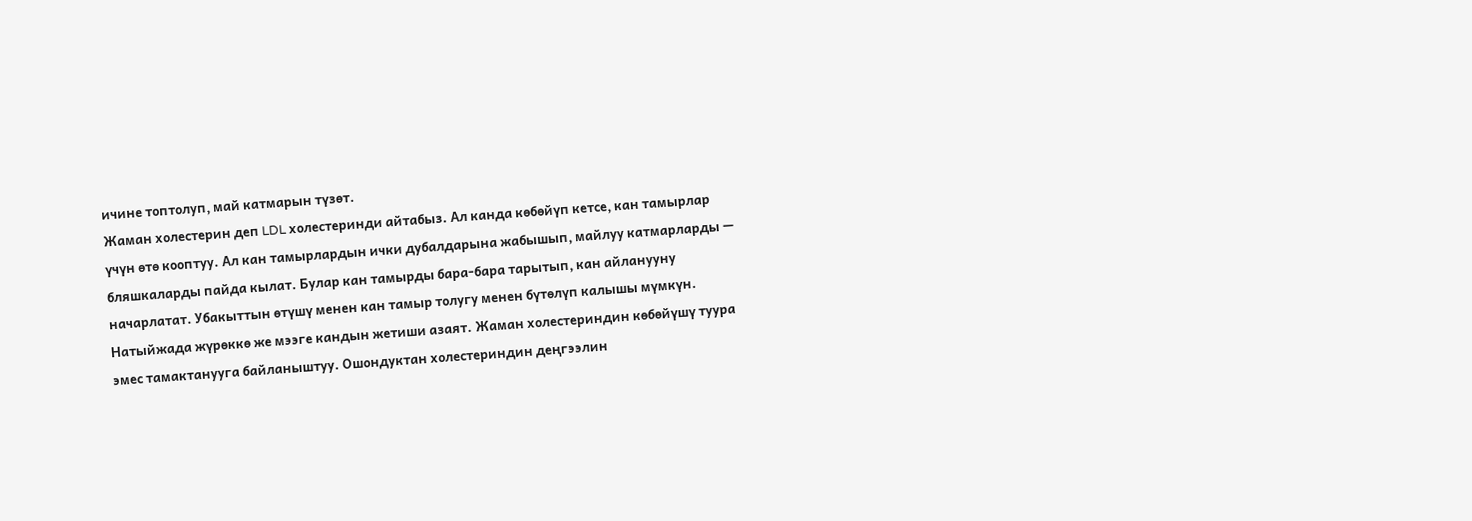ичине топтолуп, май катмарын түзөт.
Жаман холестерин деп LDL холестеринди айтабыз. Ал канда көбөйүп кетсе, кан тамырлар үчүн өтө кооптуу. Ал кан тамырлардын ички дубалдарына жабышып, майлуу катмарларды — бляшкаларды пайда кылат. Булар кан тамырды бара-бара тарытып, кан айланууну начарлатат. Убакыттын өтүшү менен кан тамыр толугу менен бүтөлүп калышы мүмкүн. Натыйжада жүрөккө же мээге кандын жетиши азаят. Жаман холестериндин көбөйүшү туура эмес тамактанууга байланыштуу. Ошондуктан холестериндин деңгээлин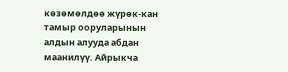көзөмөлдөө жүрөк-кан тамыр ооруларынын алдын алууда абдан маанилүү. Айрыкча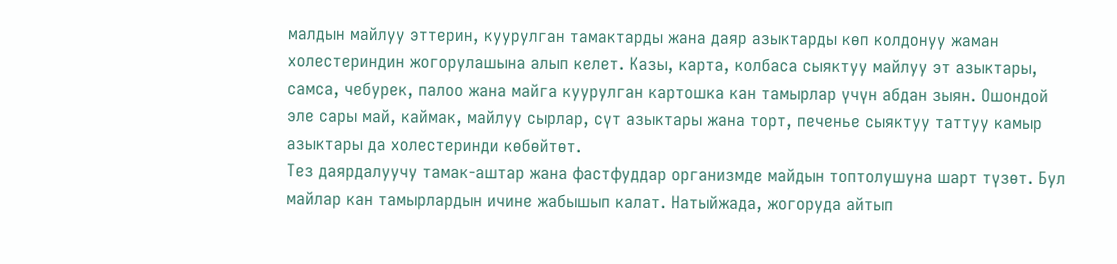малдын майлуу эттерин, куурулган тамактарды жана даяр азыктарды көп колдонуу жаман холестериндин жогорулашына алып келет. Казы, карта, колбаса сыяктуу майлуу эт азыктары, самса, чебурек, палоо жана майга куурулган картошка кан тамырлар үчүн абдан зыян. Ошондой эле сары май, каймак, майлуу сырлар, сүт азыктары жана торт, печенье сыяктуу таттуу камыр азыктары да холестеринди көбөйтөт.
Тез даярдалуучу тамак-аштар жана фастфуддар организмде майдын топтолушуна шарт түзөт. Бул майлар кан тамырлардын ичине жабышып калат. Натыйжада, жогоруда айтып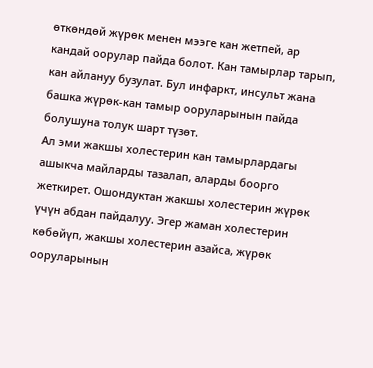өткөндөй жүрөк менен мээге кан жетпей, ар кандай оорулар пайда болот. Кан тамырлар тарып, кан айлануу бузулат. Бул инфаркт, инсульт жана башка жүрөк-кан тамыр ооруларынын пайда болушуна толук шарт түзөт.
Ал эми жакшы холестерин кан тамырлардагы ашыкча майларды тазалап, аларды боорго жеткирет. Ошондуктан жакшы холестерин жүрөк үчүн абдан пайдалуу. Эгер жаман холестерин көбөйүп, жакшы холестерин азайса, жүрөк ооруларынын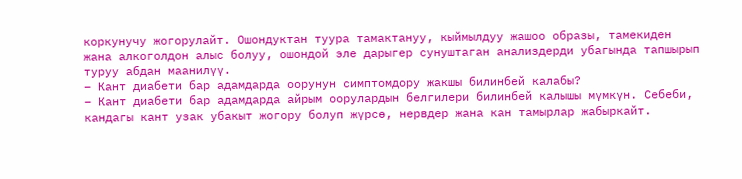коркунучу жогорулайт. Ошондуктан туура тамактануу, кыймылдуу жашоо образы, тамекиден жана алкоголдон алыс болуу, ошондой эле дарыгер сунуштаган анализдерди убагында тапшырып туруу абдан маанилүү.
– Кант диабети бар адамдарда оорунун симптомдору жакшы билинбей калабы?
– Кант диабети бар адамдарда айрым оорулардын белгилери билинбей калышы мүмкүн. Себеби, кандагы кант узак убакыт жогору болуп жүрсө, нервдер жана кан тамырлар жабыркайт.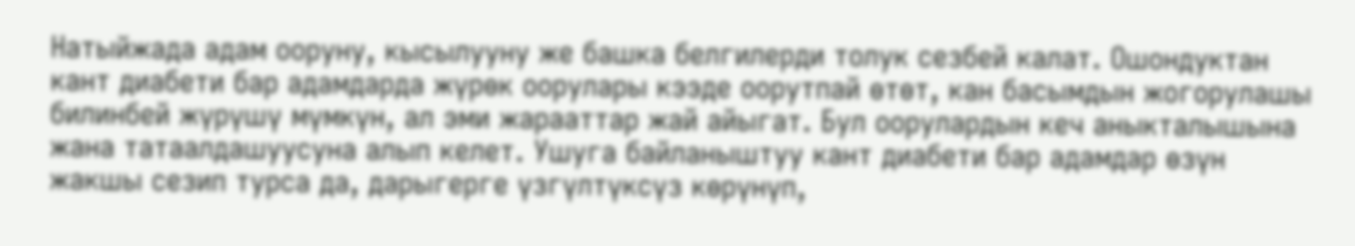Натыйжада адам ооруну, кысылууну же башка белгилерди толук сезбей калат. Ошондуктан кант диабети бар адамдарда жүрөк оорулары кээде оорутпай өтөт, кан басымдын жогорулашы билинбей жүрүшү мүмкүн, ал эми жарааттар жай айыгат. Бул оорулардын кеч аныкталышына жана татаалдашуусуна алып келет. Ушуга байланыштуу кант диабети бар адамдар өзүн жакшы сезип турса да, дарыгерге үзгүлтүксүз көрүнүп,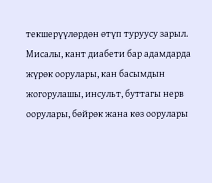текшерүүлөрдөн өтүп туруусу зарыл. Мисалы, кант диабети бар адамдарда жүрөк оорулары, кан басымдын жогорулашы, инсульт, буттагы нерв оорулары, бөйрөк жана көз оорулары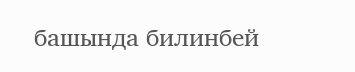башында билинбей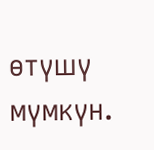өтүшү мүмкүн.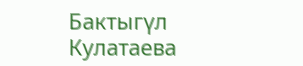Бактыгүл Кулатаева